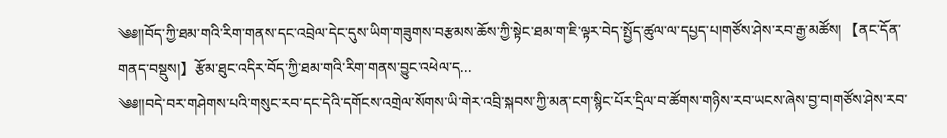༄༅།།བོད་ཀྱི་ཐམ་གའི་རིག་གནས་དང་འབྲེལ་དེང་དུས་ཡིག་གཟུགས་བརྩམས་ཆོས་ཀྱི་སྟེང་ཐམ་ག་ཇི་ལྟར་བེད་སྤྱོད་ཚུལ་ལ་དཔྱད་པ།གཙོས་ཤེས་རབ་རྒྱ་མཚོས། 【ནང་དོན་གནད་བསྡུས།】རྩོམ་ཐུང་འདིར་བོད་ཀྱི་ཐམ་གའི་རིག་གནས་བྱུང་འཕེལ་ད...
༄༅།།བདེ་བར་གཤེགས་པའི་གསུང་རབ་དང་དེའི་དགོངས་འགྲེལ་སོགས་ཡི་གེར་འབྲི་སྐབས་ཀྱི་མན་ངག་སྙིང་པོར་དྲིལ་བ་ཚོགས་གཉིས་རབ་ཡངས་ཞེས་བྱ་བ།གཙོས་ཤེས་རབ་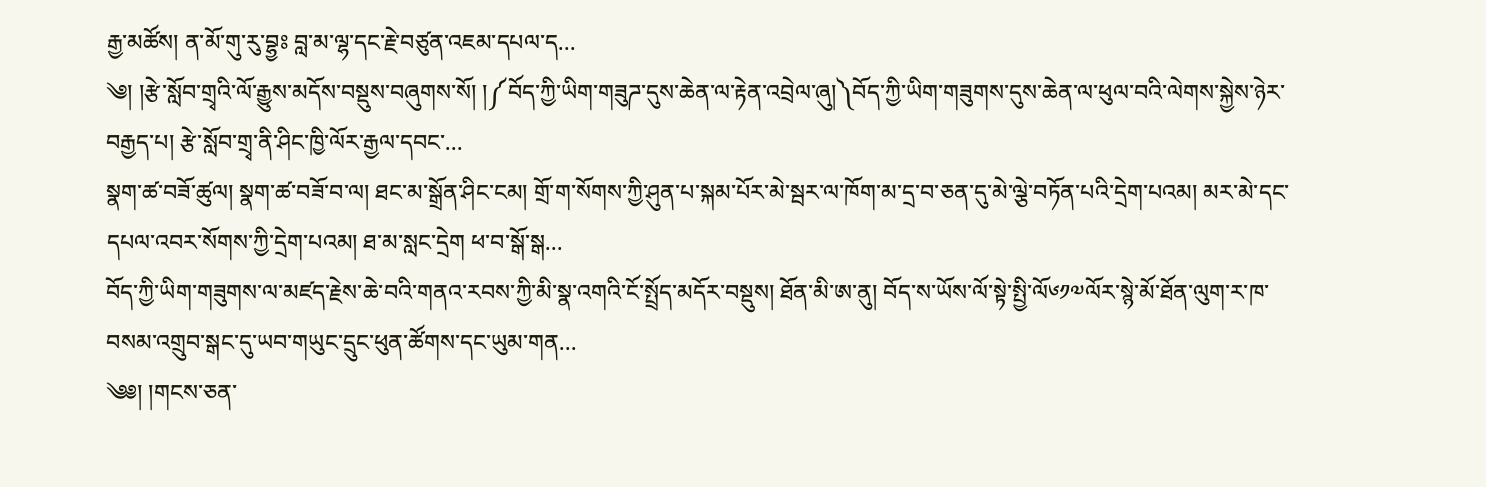རྒྱ་མཚོས། ན་མོ་གུ་རུ་བྷྱཿ བླ་མ་ལྷ་དང་རྗེ་བཙུན་འཇམ་དཔལ་ད...
༄། །རྩེ་སློབ་གྲྭའི་ལོ་རྒྱུས་མདོས་བསྡུས་བཞུགས་སོ། །༼བོད་ཀྱི་ཡིག་གཟུཌ་དུས་ཆེན་ལ་རྟེན་འབྲེལ་ཞུ།༽བོད་ཀྱི་ཡིག་གཟུགས་དུས་ཆེན་ལ་ཕུལ་བའི་ལེགས་སྐྱེས་ཉེར་བརྒྱད་པ། རྩེ་སློབ་གྲྭ་ནི་ཤིང་ཁྱི་ལོར་རྒྱལ་དབང་...
སྣག་ཚ་བཟོ་ཚུལ། སྣག་ཚ་བཟོ་བ་ལ། ཐང་མ་སྒྲོན་ཤིང་ངམ། གྲོ་ག་སོགས་ཀྱི་ཤུན་པ་སྐམ་པོར་མེ་སྦར་ལ་ཁོག་མ་དྲ་བ་ཅན་དུ་མེ་ལྕེ་བཏོན་པའི་དྲེག་པའམ། མར་མེ་དང་དཔལ་འབར་སོགས་ཀྱི་དྲེག་པའམ། ཐ་མ་སླང་དྲེག ཕ་བ་སྒོ་སྒ...
བོད་ཀྱི་ཡིག་གཟུགས་ལ་མཛད་རྗེས་ཆེ་བའི་གནའ་རབས་ཀྱི་མི་སྣ་འགའི་ངོ་སྤྲོད་མདོར་བསྡུས། ཐོན་མི་ཨ་ནུ། བོད་ས་ཡོས་ལོ་སྟེ་སྤྱི་ལོ༦༡༧ལོར་སྙེ་མོ་ཐོན་ལུག་ར་ཁ་བསམ་འགྲུབ་སྒང་དུ་ཡབ་གཡུང་དྲུང་ཕུན་ཚོགས་དང་ཡུམ་གན...
༄༅། །གངས་ཅན་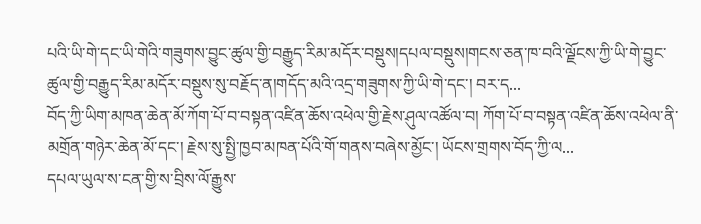པའི་ཡི་གེ་དང་ཡི་གེའི་གཟུགས་བྱུང་ཚུལ་གྱི་བརྒྱུད་རིམ་མདོར་བསྡུས།དཔལ་བསྡུས།གངས་ཅན་ཁ་བའི་ལྗོངས་ཀྱི་ཡི་གེ་བྱུང་ཚུལ་གྱི་བརྒྱུད་རིམ་མདོར་བསྡུས་སུ་བརྗོད་ན།གདོད་མའི་འདྲ་གཟུགས་ཀྱི་ཡི་གེ་དང་། བར་ད...
བོད་ཀྱི་ཡིག་མཁན་ཆེན་མོ་ཀོག་པོ་བ་བསྟན་འཛིན་ཆོས་འཕེལ་གྱི་རྗེས་ཤུལ་འཚོལ་བ། ཀོག་པོ་བ་བསྟན་འཛིན་ཆོས་འཕེལ་ནི་མགྲོན་གཉེར་ཆེན་མོ་དང་། རྗེས་སུ་སྤྱི་ཁྱབ་མཁན་པོའི་གོ་གནས་བཞེས་མྱོང་། ཡོངས་གྲགས་བོད་ཀྱི་ལ...
དཔལ་ཡུལ་ས་ངན་གྱི་ས་བྲིས་ལོ་རྒྱུས་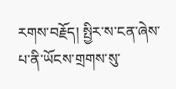རགས་བརྗོད། སྤྱིར་ས་ངན་ཞེས་པ་ནི་ཡོངས་གྲགས་སུ་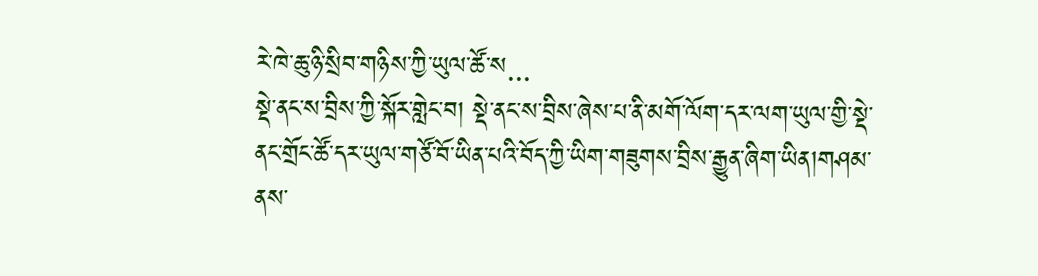རེ་ཁེ་ཆུ་ཉི་སྲིབ་གཉིས་ཀྱི་ཡུལ་ཚོ་ས...
སྡེ་ནང་ས་བྲིས་ཀྱི་སྐོར་གླེང་བ། སྡེ་ནང་ས་བྲིས་ཞེས་པ་ནི་མགོ་ལོག་དར་ལག་ཡུལ་གྱི་སྡེ་ནང་གྲོང་ཚོ་དར་ཡུལ་གཙོ་བོ་ཡིན་པའི་བོད་ཀྱི་ཡིག་གཟུགས་བྲིས་རྒྱུན་ཞིག་ཡིན།གཤམ་ནས་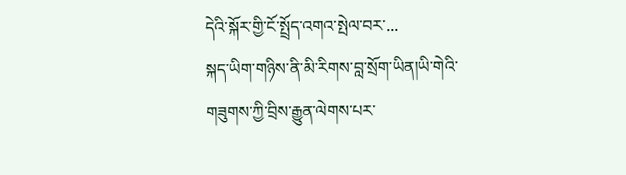དེའི་སྐོར་གྱི་ངོ་སྤྲོད་འགའ་སྤེལ་བར་...
སྐད་ཡིག་གཉིས་ནི་མི་རིགས་བླ་སྲོག་ཡིན།ཡི་གེའི་གཟུགས་ཀྱི་བྲིས་རྒྱུན་ལེགས་པར་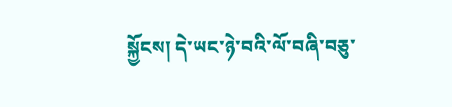སྐྱོངས། དེ་ཡང་ཉེ་བའི་ལོ་བཞི་བཅུ་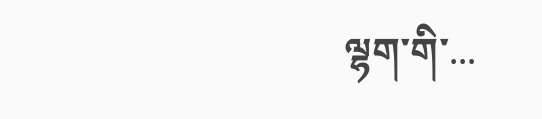ལྷག་གི་...